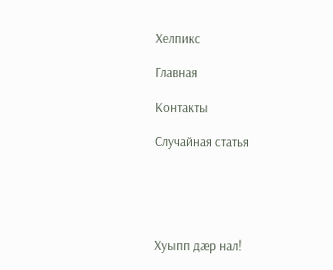Хелпикс

Главная

Контакты

Случайная статья





Хуыпп дæр нал!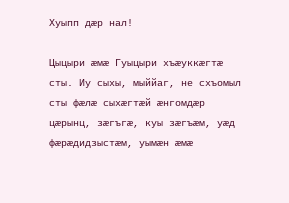Хуыпп дæр нал!

Цыцыри æмæ Гуыцыри хъæуккæгтæ сты. Иу сыхы, мыййаг, не схъомыл сты фæлæ сыхæгтæй æнгомдæр цæрынц, зæгъгæ, куы зæгъæм, уæд фæрæдидзыстæм, уымæн æмæ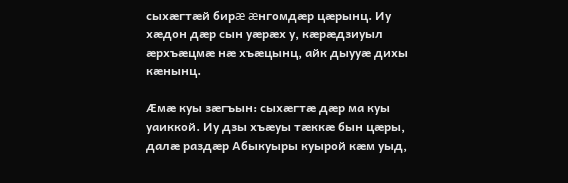сыхæгтæй бирæ æнгомдæр цæрынц. Иу хæдон дæр сын уæрæх у, кæрæдзиуыл æрхъæцмæ нæ хъæцынц, айк дыууæ дихы кæнынц.

Æмæ куы зæгъын: сыхæгтæ дæр ма куы уаиккой. Иу дзы хъæуы тæккæ бын цæры, далæ раздæр Абыкуыры куырой кæм уыд,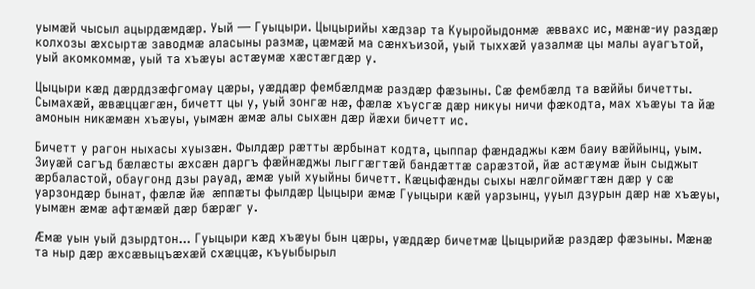уымæй чысыл ацырдæмдæр. Уый — Гуыцыри. Цыцырийы хæдзар та Куыройыдонмæ æввахс ис, мæнæ-иу раздæр колхозы æхсыртæ заводмæ аласыны размæ, цæмæй ма сæнхъизой, уый тыххæй уазалмæ цы малы ауагътой, уый акомкоммæ, уый та хъæуы астæумæ хæстæгдæр у.

Цыцыри кæд дæрддзæфгомау цæры, уæддæр фембæлдмæ раздæр фæзыны. Сæ фембæлд та вæййы бичетты. Сымахæй, æвæццæгæн, бичетт цы у, уый зонгæ нæ, фæлæ хъусгæ дæр никуы ничи фæкодта, мах хъæуы та йæ амонын никæмæн хъæуы, уымæн æмæ алы сыхæн дæр йæхи бичетт ис.

Бичетт у рагон ныхасы хуызæн. Фылдæр рæтты æрбынат кодта, цыппар фæндаджы кæм баиу вæййынц, уым. Зиуæй сагъд бæлæсты æхсæн даргъ фæйнæджы лыггæгтæй бандæттæ сарæзтой, йæ астæумæ йын сыджыт æрбаластой, обаугонд дзы рауад, æмæ уый хуыйны бичетт. Кæцыфæнды сыхы нæлгоймæгтæн дæр у сæ уарзондæр бынат, фæлæ йæ æппæты фылдæр Цыцыри æмæ Гуыцыри кæй уарзынц, ууыл дзурын дæр нæ хъæуы, уымæн æмæ афтæмæй дæр бæрæг у.

Æмæ уын уый дзырдтон... Гуыцыри кæд хъæуы бын цæры, уæддæр бичетмæ Цыцырийæ раздæр фæзыны. Мæнæ та ныр дæр æхсæвыцъæхæй схæццæ, къуыбырыл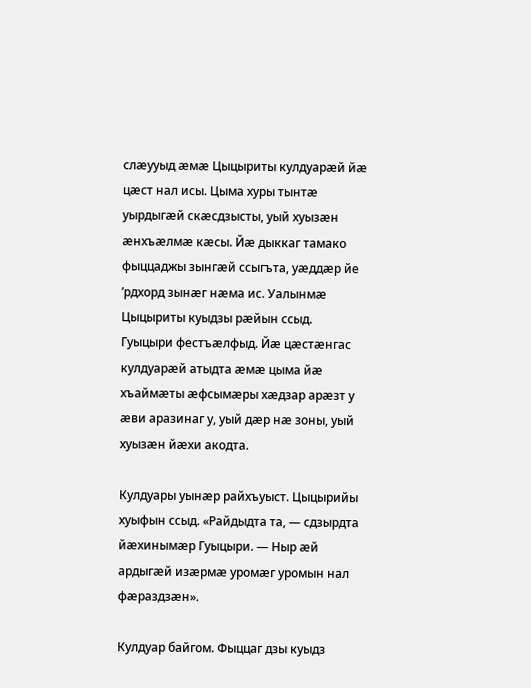слæууыд æмæ Цыцыриты кулдуарæй йæ цæст нал исы. Цыма хуры тынтæ уырдыгæй скæсдзысты, уый хуызæн æнхъæлмæ кæсы. Йæ дыккаг тамако фыццаджы зынгæй ссыгъта, уæддæр йе ’рдхорд зынæг нæма ис. Уалынмæ Цыцыриты куыдзы рæйын ссыд. Гуыцыри фестъæлфыд. Йæ цæстæнгас кулдуарæй атыдта æмæ цыма йæ хъаймæты æфсымæры хæдзар арæзт у æви аразинаг у, уый дæр нæ зоны, уый хуызæн йæхи акодта.

Кулдуары уынæр райхъуыст. Цыцырийы хуыфын ссыд. «Райдыдта та, — сдзырдта йæхинымæр Гуыцыри. — Ныр æй ардыгæй изæрмæ уромæг уромын нал фæраздзæн».

Кулдуар байгом. Фыццаг дзы куыдз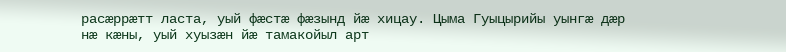расæррæтт ласта, уый фæстæ фæзынд йæ хицау. Цыма Гуыцырийы уынгæ дæр нæ кæны, уый хуызæн йæ тамакойыл арт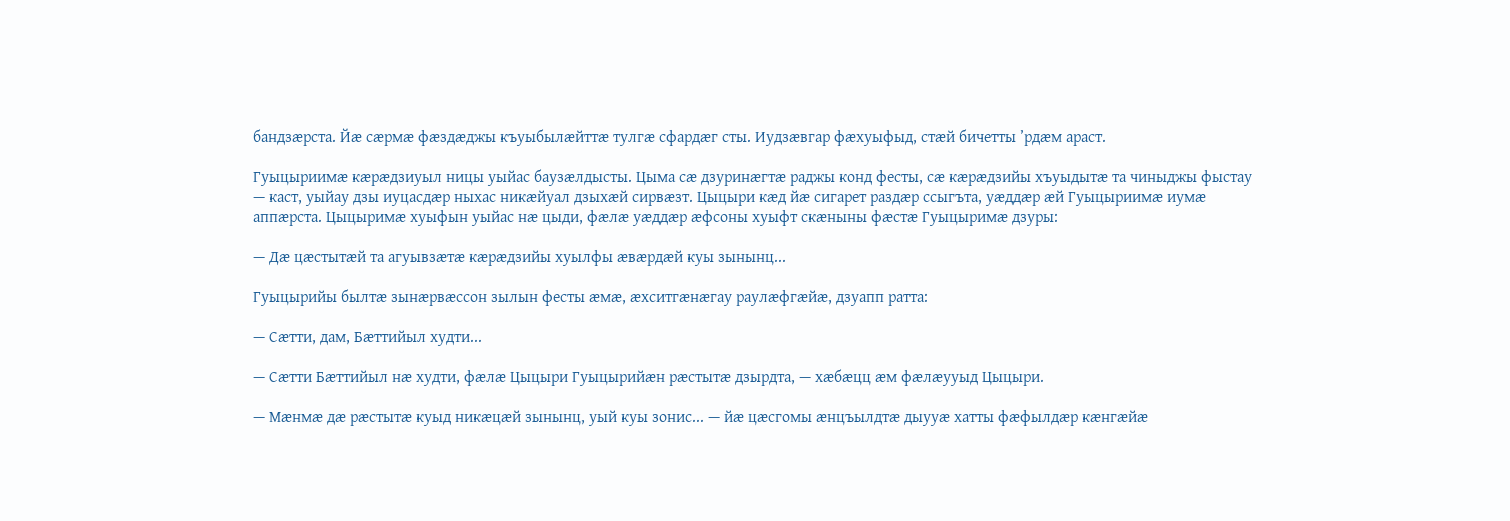бандзæрста. Йæ сæрмæ фæздæджы къуыбылæйттæ тулгæ сфардæг сты. Иудзæвгар фæхуыфыд, стæй бичетты ’рдæм араст.

Гуыцыриимæ кæрæдзиуыл ницы уыйас баузæлдысты. Цыма сæ дзуринæгтæ раджы конд фесты, сæ кæрæдзийы хъуыдытæ та чиныджы фыстау — каст, уыйау дзы иуцасдæр ныхас никæйуал дзыхæй сирвæзт. Цыцыри кæд йæ сигарет раздæр ссыгъта, уæддæр æй Гуыцыриимæ иумæ аппæрста. Цыцыримæ хуыфын уыйас нæ цыди, фæлæ уæддæр æфсоны хуыфт скæныны фæстæ Гуыцыримæ дзуры:

— Дæ цæстытæй та агуывзæтæ кæрæдзийы хуылфы æвæрдæй куы зынынц...

Гуыцырийы былтæ зынæрвæссон зылын фесты æмæ, æхситгæнæгау раулæфгæйæ, дзуапп ратта:

— Сæтти, дам, Бæттийыл худти...

— Сæтти Бæттийыл нæ худти, фæлæ Цыцыри Гуыцырийæн рæстытæ дзырдта, — хæбæцц æм фæлæууыд Цыцыри.

— Мæнмæ дæ рæстытæ куыд никæцæй зынынц, уый куы зонис... — йæ цæсгомы æнцъылдтæ дыууæ хатты фæфылдæр кæнгæйæ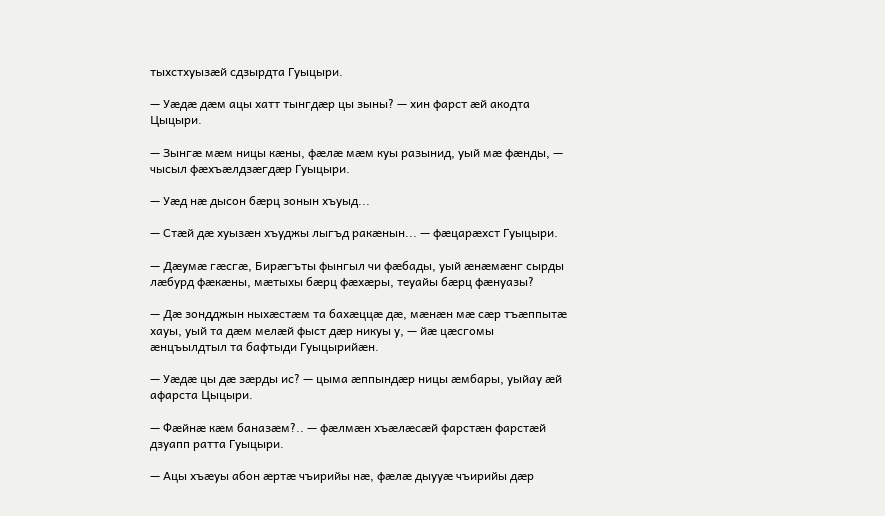тыхстхуызæй сдзырдта Гуыцыри.

— Уæдæ дæм ацы хатт тынгдæр цы зыны? — хин фарст æй акодта Цыцыри.

— Зынгæ мæм ницы кæны, фæлæ мæм куы разынид, уый мæ фæнды, — чысыл фæхъæлдзæгдæр Гуыцыри.

— Уæд нæ дысон бæрц зонын хъуыд...

— Стæй дæ хуызæн хъуджы лыгъд ракæнын... — фæцарæхст Гуыцыри.

— Дæумæ гæсгæ, Бирæгъты фынгыл чи фæбады, уый æнæмæнг сырды лæбурд фæкæны, мæтыхы бæрц фæхæры, теуайы бæрц фæнуазы?

— Дæ зондджын ныхæстæм та бахæццæ дæ, мæнæн мæ сæр тъæппытæ хауы, уый та дæм мелæй фыст дæр никуы у, — йæ цæсгомы æнцъылдтыл та бафтыди Гуыцырийæн.

— Уæдæ цы дæ зæрды ис? — цыма æппындæр ницы æмбары, уыйау æй афарста Цыцыри.

— Фæйнæ кæм баназæм?.. — фæлмæн хъæлæсæй фарстæн фарстæй дзуапп ратта Гуыцыри.

— Ацы хъæуы абон æртæ чъирийы нæ, фæлæ дыууæ чъирийы дæр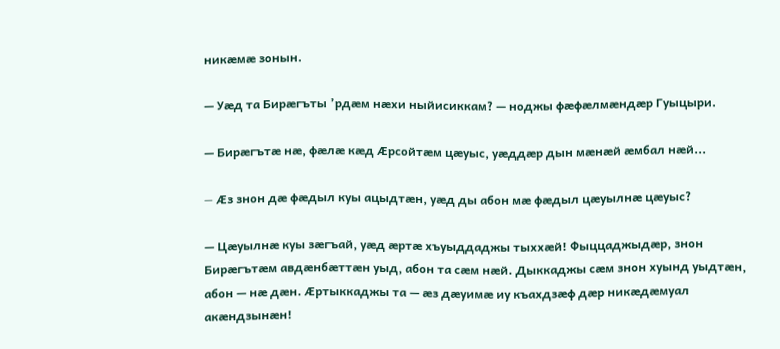никæмæ зонын.

— Уæд та Бирæгъты ’рдæм нæхи ныйисиккам? — ноджы фæфæлмæндæр Гуыцыри.

— Бирæгътæ нæ, фæлæ кæд Æрсойтæм цæуыс, уæддæр дын мæнæй æмбал нæй...

— Æз знон дæ фæдыл куы ацыдтæн, уæд ды абон мæ фæдыл цæуылнæ цæуыс?

— Цæуылнæ куы зæгъай, уæд æртæ хъуыддаджы тыххæй! Фыццаджыдæр, знон Бирæгътæм авдæнбæттæн уыд, абон та сæм нæй. Дыккаджы сæм знон хуынд уыдтæн, абон — нæ дæн. Æртыккаджы та — æз дæуимæ иу къахдзæф дæр никæдæмуал акæндзынæн!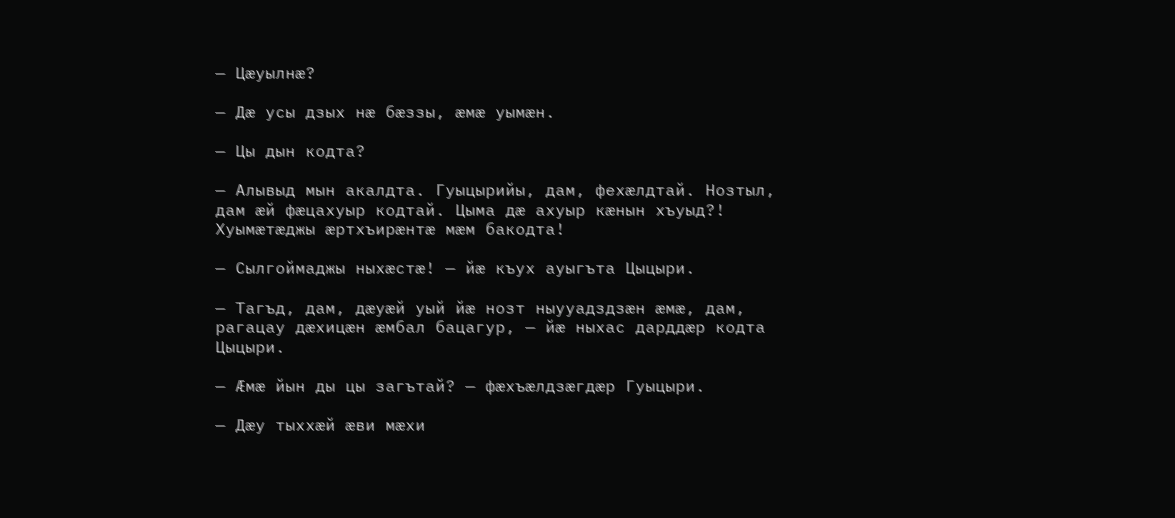— Цæуылнæ?

— Дæ усы дзых нæ бæззы, æмæ уымæн.

— Цы дын кодта?

— Алывыд мын акалдта. Гуыцырийы, дам, фехæлдтай. Нозтыл, дам æй фæцахуыр кодтай. Цыма дæ ахуыр кæнын хъуыд?! Хуымæтæджы æртхъирæнтæ мæм бакодта!

— Сылгоймаджы ныхæстæ! — йæ къух ауыгъта Цыцыри.

— Тагъд, дам, дæуæй уый йæ нозт ныууадздзæн æмæ, дам, рагацау дæхицæн æмбал бацагур, — йæ ныхас дарддæр кодта Цыцыри.

— Æмæ йын ды цы загътай? — фæхъæлдзæгдæр Гуыцыри.

— Дæу тыххæй æви мæхи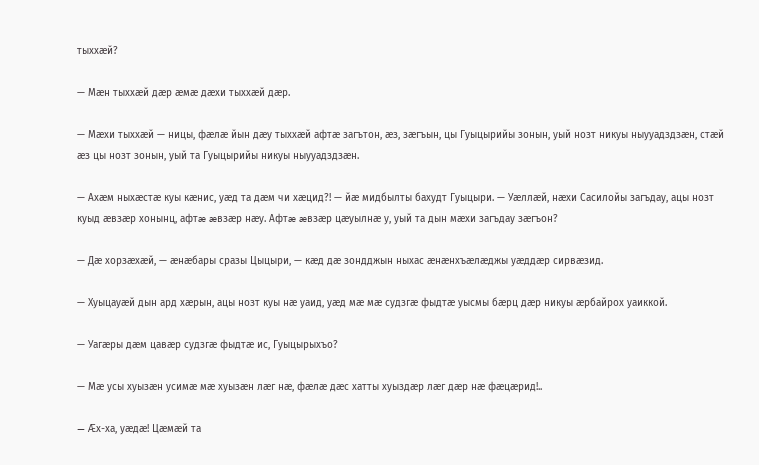тыххæй?

— Мæн тыххæй дæр æмæ дæхи тыххæй дæр.

— Мæхи тыххæй — ницы, фæлæ йын дæу тыххæй афтæ загътон, æз, зæгъын, цы Гуыцырийы зонын, уый нозт никуы ныууадздзæн, стæй æз цы нозт зонын, уый та Гуыцырийы никуы ныууадздзæн.

— Ахæм ныхæстæ куы кæнис, уæд та дæм чи хæцид?! — йæ мидбылты бахудт Гуыцыри. — Уæллæй, нæхи Сасилойы загъдау, ацы нозт куыд æвзæр хонынц, афтæ æвзæр нæу. Афтæ æвзæр цæуылнæ у, уый та дын мæхи загъдау зæгъон?

— Дæ хорзæхæй, — æнæбары сразы Цыцыри, — кæд дæ зондджын ныхас æнæнхъæлæджы уæддæр сирвæзид.

— Хуыцауæй дын ард хæрын, ацы нозт куы нæ уаид, уæд мæ мæ судзгæ фыдтæ уысмы бæрц дæр никуы æрбайрох уаиккой.

— Уагæры дæм цавæр судзгæ фыдтæ ис, Гуыцырыхъо?

— Мæ усы хуызæн усимæ мæ хуызæн лæг нæ, фæлæ дæс хатты хуыздæр лæг дæр нæ фæцæрид!..

— Æх-ха, уæдæ! Цæмæй та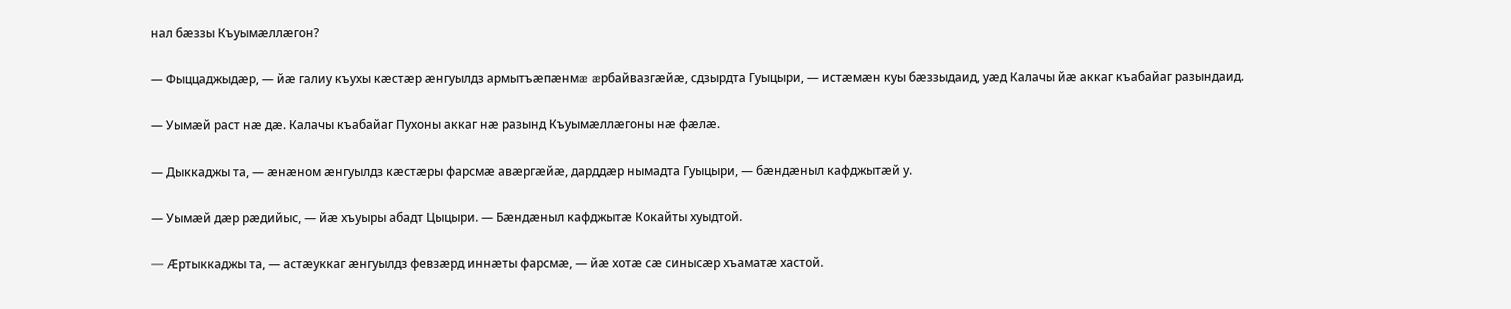нал бæззы Къуымæллæгон?

— Фыццаджыдæр, — йæ галиу къухы кæстæр æнгуылдз армытъæпæнмæ æрбайвазгæйæ, сдзырдта Гуыцыри, — истæмæн куы бæззыдаид, уæд Калачы йæ аккаг къабайаг разындаид.

— Уымæй раст нæ дæ. Калачы къабайаг Пухоны аккаг нæ разынд Къуымæллæгоны нæ фæлæ.

— Дыккаджы та, — æнæном æнгуылдз кæстæры фарсмæ авæргæйæ, дарддæр нымадта Гуыцыри, — бæндæныл кафджытæй у.

— Уымæй дæр рæдийыс, — йæ хъуыры абадт Цыцыри. — Бæндæныл кафджытæ Кокайты хуыдтой.

— Æртыккаджы та, — астæуккаг æнгуылдз февзæрд иннæты фарсмæ, — йæ хотæ сæ синысæр хъаматæ хастой.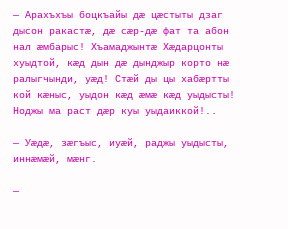— Арахъхъы боцкъайы дæ цæстыты дзаг дысон ракастæ, дæ сæр-дæ фат та абон нал æмбарыс! Хъамаджынтæ Хæдарцонты хуыдтой, кæд дын дæ дынджыр корто нæ ралыгчынди, уæд! Стæй ды цы хабæртты кой кæныс, уыдон кæд æмæ кæд уыдысты! Ноджы ма раст дæр куы уыдаиккой!..

— Уæдæ, зæгъыс, иуæй, раджы уыдысты, иннæмæй, мæнг.

—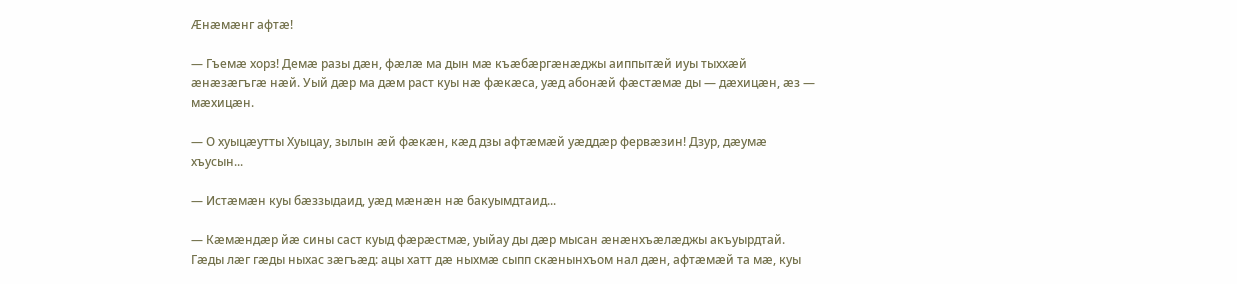Æнæмæнг афтæ!

— Гъемæ хорз! Демæ разы дæн, фæлæ ма дын мæ къæбæргæнæджы аиппытæй иуы тыххæй æнæзæгъгæ нæй. Уый дæр ма дæм раст куы нæ фæкæса, уæд абонæй фæстæмæ ды — дæхицæн, æз — мæхицæн.

— О хуыцæутты Хуыцау, зылын æй фæкæн, кæд дзы афтæмæй уæддæр фервæзин! Дзур, дæумæ хъусын...

— Истæмæн куы бæззыдаид, уæд мæнæн нæ бакуымдтаид...

— Кæмæндæр йæ сины саст куыд фæрæстмæ, уыйау ды дæр мысан æнæнхъæлæджы акъуырдтай. Гæды лæг гæды ныхас зæгъæд: ацы хатт дæ ныхмæ сыпп скæнынхъом нал дæн, афтæмæй та мæ, куы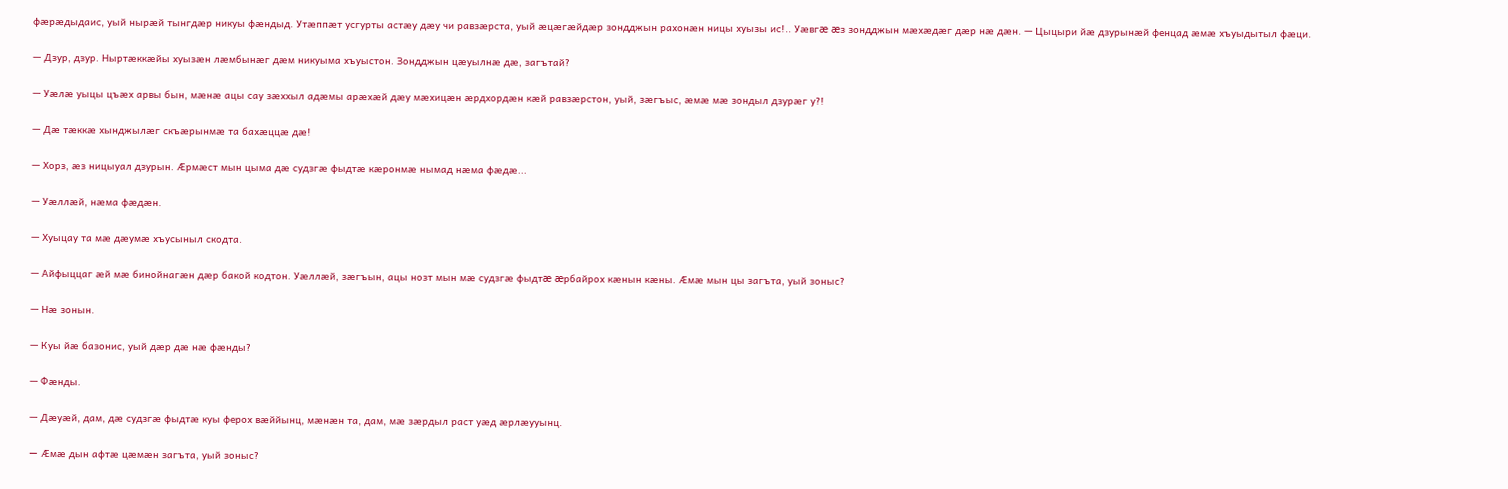фæрæдыдаис, уый нырæй тынгдæр никуы фæндыд. Утæппæт усгурты астæу дæу чи равзæрста, уый æцæгæйдæр зондджын рахонæн ницы хуызы ис!.. Уæвгæ æз зондджын мæхæдæг дæр нæ дæн. — Цыцыри йæ дзурынæй фенцад æмæ хъуыдытыл фæци.

— Дзур, дзур. Ныртæккæйы хуызæн лæмбынæг дæм никуыма хъуыстон. Зондджын цæуылнæ дæ, загътай?

— Уæлæ уыцы цъæх арвы бын, мæнæ ацы сау зæххыл адæмы арæхæй дæу мæхицæн æрдхордæн кæй равзæрстон, уый, зæгъыс, æмæ мæ зондыл дзурæг у?!

— Дæ тæккæ хынджылæг скъæрынмæ та бахæццæ дæ!

— Хорз, æз ницыуал дзурын. Æрмæст мын цыма дæ судзгæ фыдтæ кæронмæ нымад нæма фæдæ...

— Уæллæй, нæма фæдæн.

— Хуыцау та мæ дæумæ хъусыныл скодта.

— Айфыццаг æй мæ бинойнагæн дæр бакой кодтон. Уæллæй, зæгъын, ацы нозт мын мæ судзгæ фыдтæ æрбайрох кæнын кæны. Æмæ мын цы загъта, уый зоныс?

— Нæ зонын.

— Куы йæ базонис, уый дæр дæ нæ фæнды?

— Фæнды.

— Дæуæй, дам, дæ судзгæ фыдтæ куы ферох вæййынц, мæнæн та, дам, мæ зæрдыл раст уæд æрлæууынц.

— Æмæ дын афтæ цæмæн загъта, уый зоныс?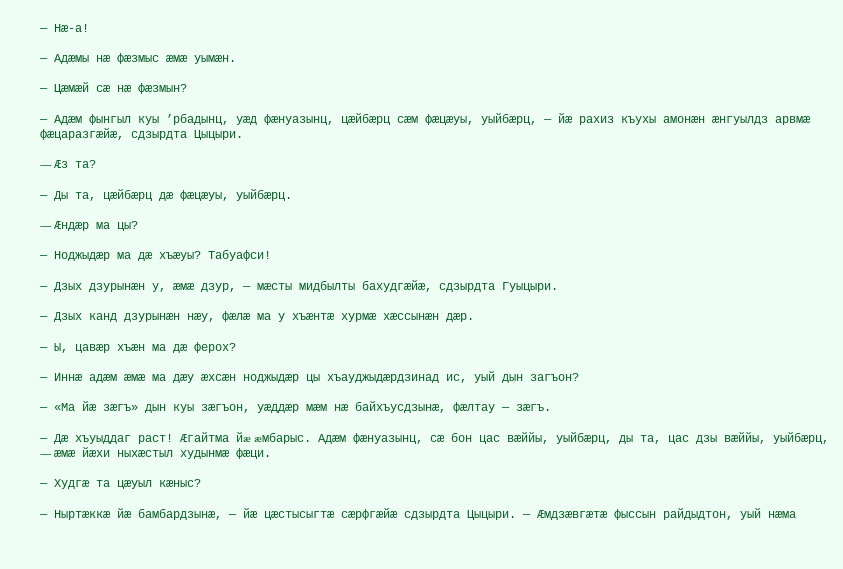— Нæ-а!

— Адæмы нæ фæзмыс æмæ уымæн.

— Цæмæй сæ нæ фæзмын?

— Адæм фынгыл куы ’рбадынц, уæд фæнуазынц, цæйбæрц сæм фæцæуы, уыйбæрц, — йæ рахиз къухы амонæн æнгуылдз арвмæ фæцаразгæйæ, сдзырдта Цыцыри.

— Æз та?

— Ды та, цæйбæрц дæ фæцæуы, уыйбæрц.

— Æндæр ма цы?

— Ноджыдæр ма дæ хъæуы? Табуафси!

— Дзых дзурынæн у, æмæ дзур, — мæсты мидбылты бахудгæйæ, сдзырдта Гуыцыри.

— Дзых канд дзурынæн нæу, фæлæ ма у хъæнтæ хурмæ хæссынæн дæр.

— Ы, цавæр хъæн ма дæ ферох?

— Иннæ адæм æмæ ма дæу æхсæн ноджыдæр цы хъауджыдæрдзинад ис, уый дын загъон?

— «Ма йæ зæгъ» дын куы зæгъон, уæддæр мæм нæ байхъусдзынæ, фæлтау — зæгъ.

— Дæ хъуыддаг раст! Æгайтма йæ æмбарыс. Адæм фæнуазынц, сæ бон цас вæййы, уыйбæрц, ды та, цас дзы вæййы, уыйбæрц, — æмæ йæхи ныхæстыл худынмæ фæци.

— Худгæ та цæуыл кæныс?

— Ныртæккæ йæ бамбардзынæ, — йæ цæстысыгтæ сæрфгæйæ сдзырдта Цыцыри. — Æмдзæвгæтæ фыссын райдыдтон, уый нæма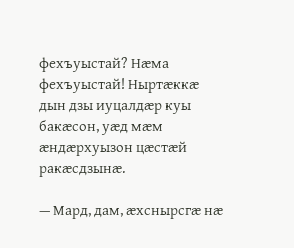фехъуыстай? Нæма фехъуыстай! Ныртæккæ дын дзы иуцалдæр куы бакæсон, уæд мæм æндæрхуызон цæстæй ракæсдзынæ.

— Мард, дам, æхснырсгæ нæ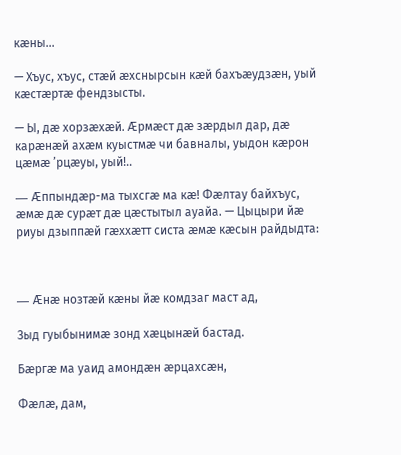кæны...

— Хъус, хъус, стæй æхснырсын кæй бахъæудзæн, уый кæстæртæ фендзысты.

— Ы, дæ хорзæхæй. Æрмæст дæ зæрдыл дар, дæ карæнæй ахæм куыстмæ чи бавналы, уыдон кæрон цæмæ ’рцæуы, уый!..

— Æппындæр-ма тыхсгæ ма кæ! Фæлтау байхъус, æмæ дæ сурæт дæ цæстытыл ауайа. — Цыцыри йæ риуы дзыппæй гæххæтт систа æмæ кæсын райдыдта:



— Æнæ нозтæй кæны йæ комдзаг маст ад,

Зыд гуыбынимæ зонд хæцынæй бастад.

Бæргæ ма уаид амондæн æрцахсæн,

Фæлæ, дам,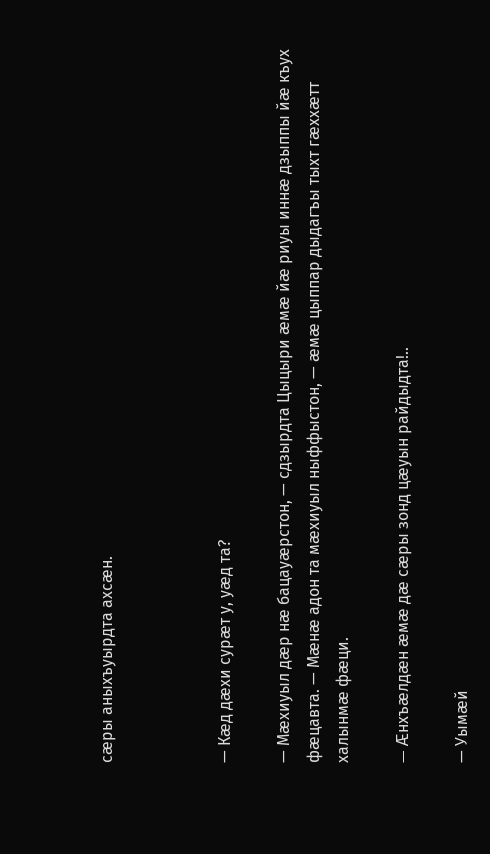сæры аныхъуырдта ахсæн.



— Кæд дæхи сурæт у, уæд та?

— Мæхиуыл дæр нæ бацауæрстон, — сдзырдта Цыцыри æмæ йæ риуы иннæ дзыппы йæ къух фæцавта. — Мæнæ адон та мæхиуыл ныффыстон, — æмæ цыппар дыдагъы тыхт гæххæтт халынмæ фæци.

— Æнхъæлдæн æмæ дæ сæры зонд цæуын райдыдта!..

— Уымæй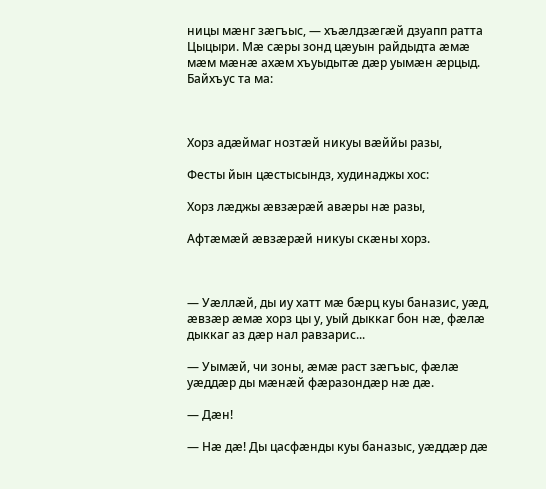ницы мæнг зæгъыс, — хъæлдзæгæй дзуапп ратта Цыцыри. Мæ сæры зонд цæуын райдыдта æмæ мæм мæнæ ахæм хъуыдытæ дæр уымæн æрцыд. Байхъус та ма:



Хорз адæймаг нозтæй никуы вæййы разы,

Фесты йын цæстысындз, худинаджы хос:

Хорз лæджы æвзæрæй авæры нæ разы,

Афтæмæй æвзæрæй никуы скæны хорз.



— Уæллæй, ды иу хатт мæ бæрц куы баназис, уæд, æвзæр æмæ хорз цы у, уый дыккаг бон нæ, фæлæ дыккаг аз дæр нал равзарис...

— Уымæй, чи зоны, æмæ раст зæгъыс, фæлæ уæддæр ды мæнæй фæразондæр нæ дæ.

— Дæн!

— Нæ дæ! Ды цасфæнды куы баназыс, уæддæр дæ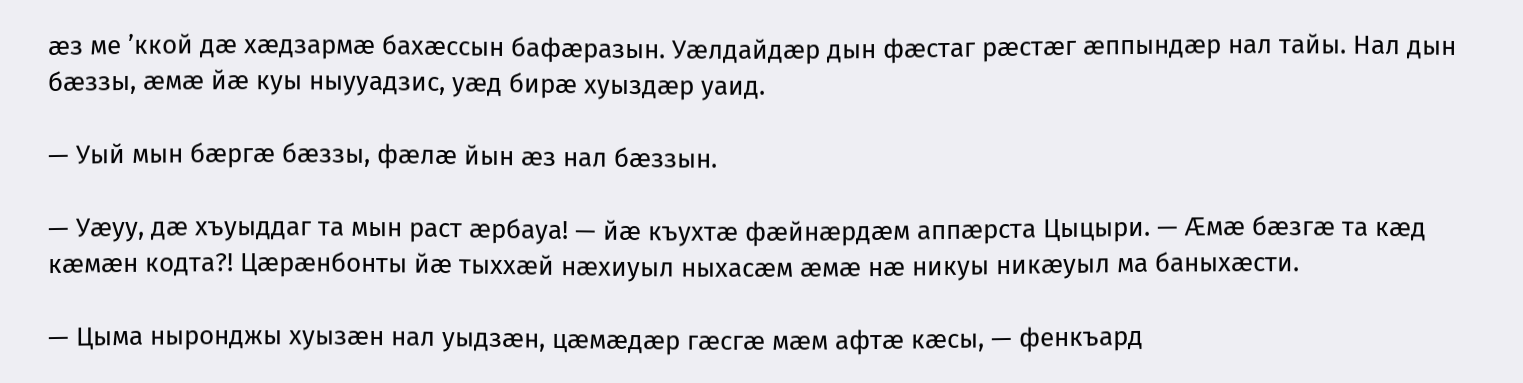æз ме ’ккой дæ хæдзармæ бахæссын бафæразын. Уæлдайдæр дын фæстаг рæстæг æппындæр нал тайы. Нал дын бæззы, æмæ йæ куы ныууадзис, уæд бирæ хуыздæр уаид.

— Уый мын бæргæ бæззы, фæлæ йын æз нал бæззын.

— Уæуу, дæ хъуыддаг та мын раст æрбауа! — йæ къухтæ фæйнæрдæм аппæрста Цыцыри. — Æмæ бæзгæ та кæд кæмæн кодта?! Цæрæнбонты йæ тыххæй нæхиуыл ныхасæм æмæ нæ никуы никæуыл ма баныхæсти.

— Цыма ныронджы хуызæн нал уыдзæн, цæмæдæр гæсгæ мæм афтæ кæсы, — фенкъард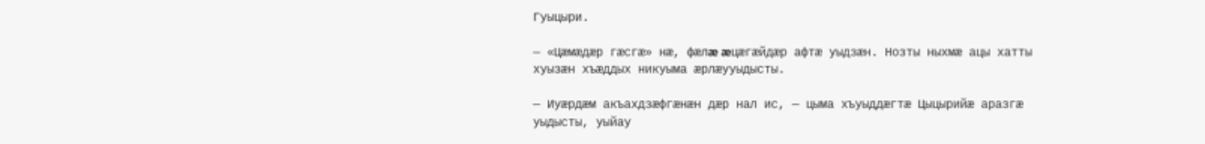Гуыцыри.

— «Цæмæдæр гæсгæ» нæ, фæлæ æцæгæйдæр афтæ уыдзæн. Нозты ныхмæ ацы хатты хуызæн хъæддых никуыма æрлæууыдысты.

— Иуæрдæм акъахдзæфгæнæн дæр нал ис, — цыма хъуыддæгтæ Цыцырийæ аразгæ уыдысты, уыйау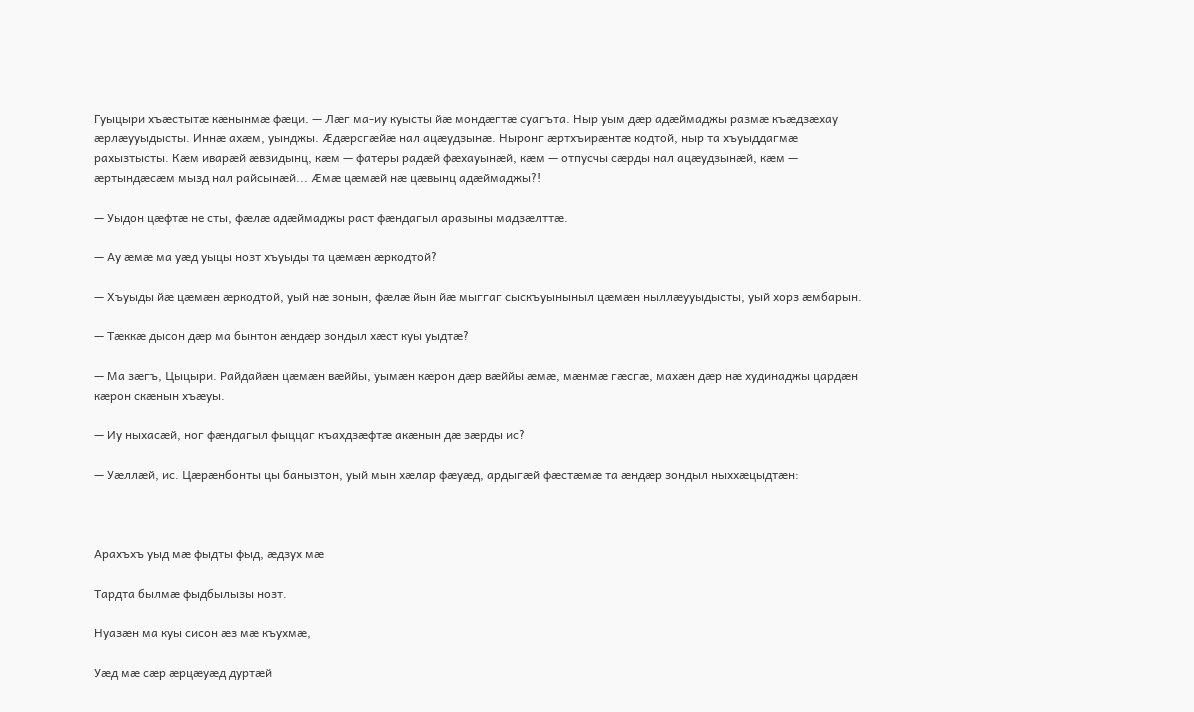Гуыцыри хъæстытæ кæнынмæ фæци. — Лæг ма-иу куысты йæ мондæгтæ суагъта. Ныр уым дæр адæймаджы размæ къæдзæхау æрлæууыдысты. Иннæ ахæм, уынджы. Æдæрсгæйæ нал ацæудзынæ. Ныронг æртхъирæнтæ кодтой, ныр та хъуыддагмæ рахызтысты. Кæм иварæй æвзидынц, кæм — фатеры радæй фæхауынæй, кæм — отпусчы сæрды нал ацæудзынæй, кæм — æртындæсæм мызд нал райсынæй... Æмæ цæмæй нæ цæвынц адæймаджы?!

— Уыдон цæфтæ не сты, фæлæ адæймаджы раст фæндагыл аразыны мадзæлттæ.

— Ау æмæ ма уæд уыцы нозт хъуыды та цæмæн æркодтой?

— Хъуыды йæ цæмæн æркодтой, уый нæ зонын, фæлæ йын йæ мыггаг сыскъуыныныл цæмæн ныллæууыдысты, уый хорз æмбарын.

— Тæккæ дысон дæр ма бынтон æндæр зондыл хæст куы уыдтæ?

— Ма зæгъ, Цыцыри. Райдайæн цæмæн вæййы, уымæн кæрон дæр вæййы æмæ, мæнмæ гæсгæ, махæн дæр нæ худинаджы цардæн кæрон скæнын хъæуы.

— Иу ныхасæй, ног фæндагыл фыццаг къахдзæфтæ акæнын дæ зæрды ис?

— Уæллæй, ис. Цæрæнбонты цы банызтон, уый мын хæлар фæуæд, ардыгæй фæстæмæ та æндæр зондыл ныххæцыдтæн:



Арахъхъ уыд мæ фыдты фыд, æдзух мæ

Тардта былмæ фыдбылызы нозт.

Нуазæн ма куы сисон æз мæ къухмæ,

Уæд мæ сæр æрцæуæд дуртæй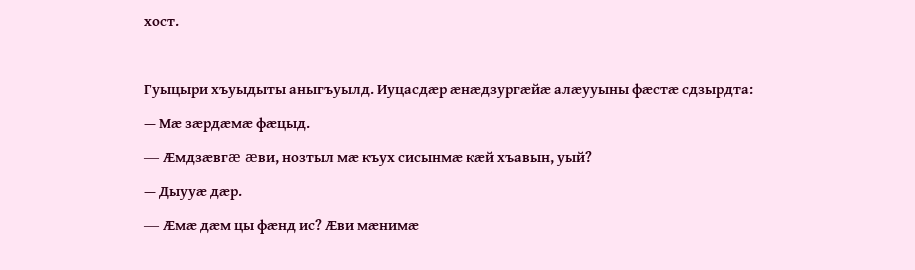хост.



Гуыцыри хъуыдыты аныгъуылд. Иуцасдæр æнæдзургæйæ алæууыны фæстæ сдзырдта:

— Мæ зæрдæмæ фæцыд.

— Æмдзæвгæ æви, нозтыл мæ къух сисынмæ кæй хъавын, уый?

— Дыууæ дæр.

— Æмæ дæм цы фæнд ис? Æви мæнимæ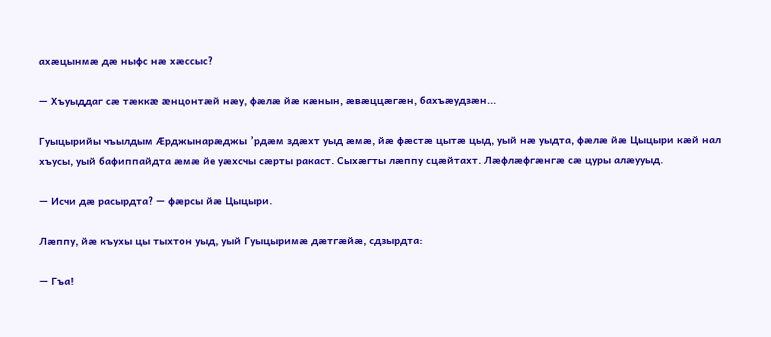ахæцынмæ дæ ныфс нæ хæссыс?

— Хъуыддаг сæ тæккæ æнцонтæй нæу, фæлæ йæ кæнын, æвæццæгæн, бахъæудзæн...

Гуыцырийы чъылдым Æрджынарæджы ’рдæм здæхт уыд æмæ, йæ фæстæ цытæ цыд, уый нæ уыдта, фæлæ йæ Цыцыри кæй нал хъусы, уый бафиппайдта æмæ йе уæхсчы сæрты ракаст. Сыхæгты лæппу сцæйтахт. Лæфлæфгæнгæ сæ цуры алæууыд.

— Исчи дæ расырдта? — фæрсы йæ Цыцыри.

Лæппу, йæ къухы цы тыхтон уыд, уый Гуыцыримæ дæтгæйæ, сдзырдта:

— Гъа!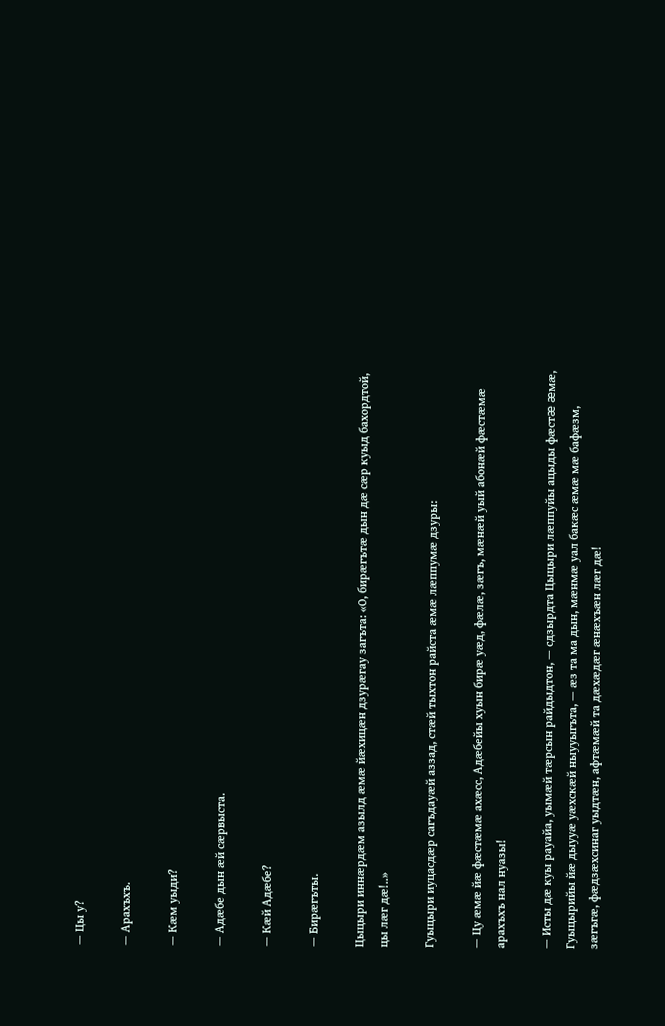— Цы у?

— Арахъхъ.

— Кæм уыди?

— Адæбе дын æй сæрвыста.

— Кæй Адæбе?

— Бирæгъты.

Цыцыри иннæрдæм азылд æмæ йæхицæн дзурæгау загъта: «О, бирæгътæ дын дæ сæр куыд бахордтой, цы лæг дæ!..»

Гуыцыри иуцасдæр сагъдауæй аззад, стæй тыхтон райста æмæ лæппумæ дзуры:

— Цу æмæ йæ фæстæмæ ахæсс, Адæбейы хуын бирæ уæд, фæлæ, зæгъ, мæнæй уый абонæй фæстæмæ арахъхъ нал нуазы!

— Исты дæ куы рауайа, уымæй тæрсын райдыдтон, — сдзырдта Цыцыри лæппуйы ацыды фæстæ æмæ, Гуыцырийы йæ дыууæ уæхскæй ныууыгъта, — æз та ма дын, мæнмæ уал бакæс æмæ мæ бафæзм, зæгъгæ, фæдзæхсинаг уыдтæн, афтæмæй та дæхæдæг æнæхъæн лæг дæ!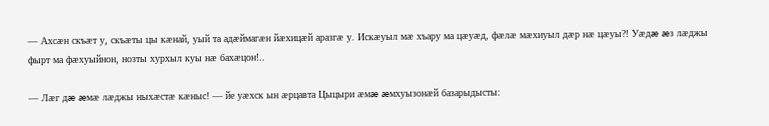— Ахсæн скъæт у, скъæты цы кæнай, уый та адæймагæн йæхицæй аразгæ у. Искæуыл мæ хъару ма цæуæд, фæлæ мæхиуыл дæр нæ цæуы?! Уæдæ æз лæджы фырт ма фæхуыйнон, нозты хурхыл куы нæ бахæцон!..

— Лæг дæ æмæ лæджы ныхæстæ кæныс! — йе уæхск ын æрцавта Цыцыри æмæ æмхуызонæй базарыдысты: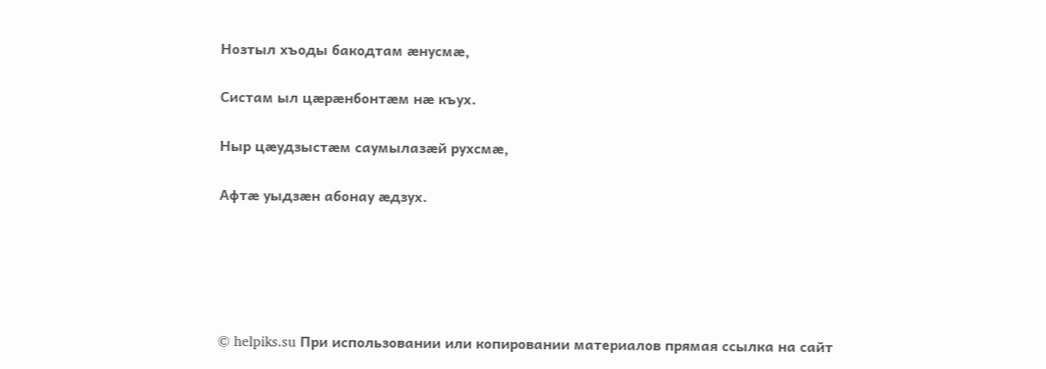Нозтыл хъоды бакодтам æнусмæ,

Систам ыл цæрæнбонтæм нæ къух.

Ныр цæудзыстæм саумылазæй рухсмæ,

Афтæ уыдзæн абонау æдзух.





© helpiks.su При использовании или копировании материалов прямая ссылка на сайт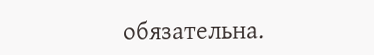обязательна.